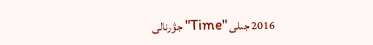2016 جىلى "Time" جۋرنالى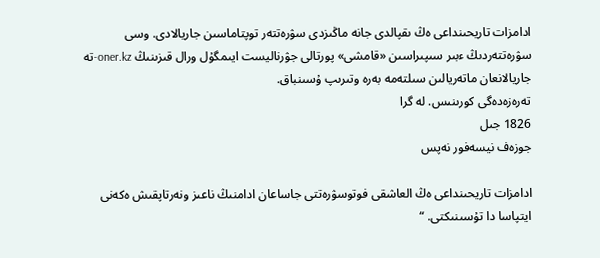ادامزات تاريحىنداعى ەڭ ىقپالدى جانە ماڭىزدى سۋرەتتەر توپتاماسىن جاريالادى. وسى سۋرەتتەردىڭ ءبىر سىپىراسىن «قامشى» پورتالى جۋرناليست ايىمگۇل ورال قىزىنىڭ oner.kz-تە جاريالانعان ماتەريالىن سىلتەمە بەرە وتىرىپ ۇسىنباق.
تەرەزەدەگى كورىنىس. لە گرا
1826 جىل
جوزەف نيسەفور نەپس

ادامزات تاريحىنداعى ەڭ العاشقى فوتوسۋرەتتى جاساعان ادامنىڭ ناعىز ونەرتاپقىش ەكەنى ايتپاسا دا تۇسىنىكتى. “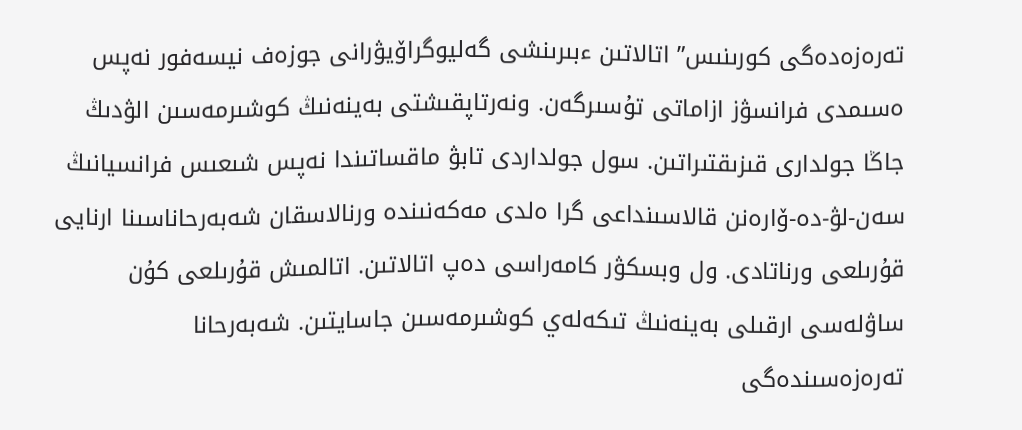تەرەزەدەگى كورىنىس” اتالاتىن ءبىرىنشى گەليوگراۆيۋرانى جوزەف نيسەفور نەپس ەسىمدى فرانسۋز ازاماتى تۇسىرگەن. ونەرتاپقىشتى بەينەنىڭ كوشىرمەسىن الۋدىڭ جاڭا جولدارى قىزىقتىراتىن. سول جولداردى تابۋ ماقساتىندا نەپس شىعىس فرانسيانىڭ سەن-لۋ-دە-ۆارەنن قالاسىنداعى گرا ەلدى مەكەنىندە ورنالاسقان شەبەرحاناسىنا ارنايى قۇرىلعى ورناتادى. ول وبسكۋر كامەراسى دەپ اتالاتىن. اتالمىش قۇرىلعى كۇن ساۋلەسى ارقىلى بەينەنىڭ تىكەلەي كوشىرمەسىن جاسايتىن. شەبەرحانا تەرەزەسىندەگى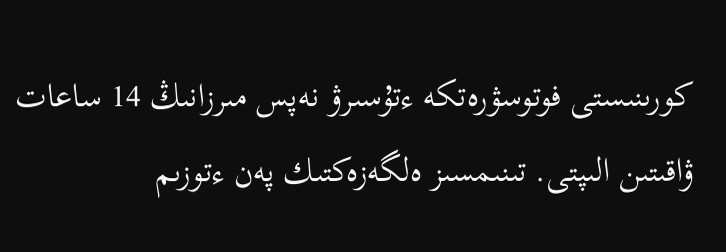كورىنىستى فوتوسۋرەتكە ءتۇسىرۋ نەپس مىرزانىڭ 14 ساعات ۋاقىتىن الىپتى. تىنىمسىز ەلگەزەكتىك پەن ءتوزىم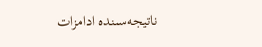ناتيجەسىندە ادامزات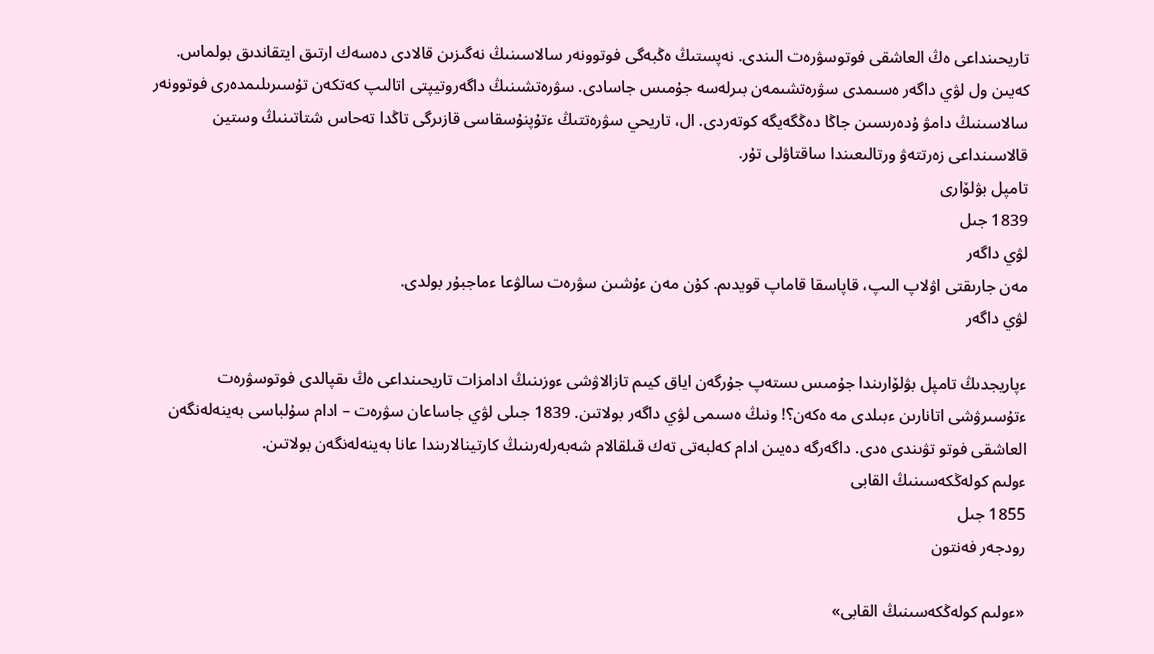تاريحىنداعى ەڭ العاشقى فوتوسۋرەت الىندى. نەپستىڭ ەڭبەگى فوتوونەر سالاسىنىڭ نەگىزىن قالادى دەسەك ارتىق ايتقاندىق بولماس.
كەيىن ول لۋي داگەر ەسىمدى سۋرەتشىمەن بىرلەسە جۇمىس جاسادى. سۋرەتشىنىڭ داگەروتيپتى اتالىپ كەتكەن تۇسىرىلىمدەرى فوتوونەر سالاسىنىڭ دامۋ ۇدەرىسىن جاڭا دەڭگەيگە كوتەردى. ال، تاريحي سۋرەتتىڭ ءتۇپنۇسقاسى قازىرگى تاڭدا تەحاس شتاتىنىڭ وستين قالاسىنداعى زەرتتەۋ ورتالىعىندا ساقتاۋلى تۇر.
تامپل بۋلۆارى
1839 جىل
لۋي داگەر
مەن جارىقتى اۋلاپ الىپ، قاپاسقا قاماپ قويدىم. كۇن مەن ءۇشىن سۋرەت سالۋعا ءماجبۇر بولدى.
لۋي داگەر

ءپاريجدىڭ تامپل بۋلۆارىندا جۇمىس ىستەپ جۇرگەن اياق كيىم تازالاۋشى ءوزىنىڭ ادامزات تاريحىنداعى ەڭ ىقپالدى فوتوسۋرەت ءتۇسىرۋشى اتانارىن ءبىلدى مە ەكەن؟! ونىڭ ەسىمى لۋي داگەر بولاتىن. 1839 جىلى لۋي جاساعان سۋرەت – ادام سۇلباسى بەينەلەنگەن العاشقى فوتو تۋىندى ەدى. داگەرگە دەيىن ادام كەلبەتى تەك قىلقالام شەبەرلەرىنىڭ كارتينالارىندا عانا بەينەلەنگەن بولاتىن.
ءولىم كولەڭكەسىنىڭ القابى
1855 جىل
رودجەر فەنتون

«ءولىم كولەڭكەسىنىڭ القابى»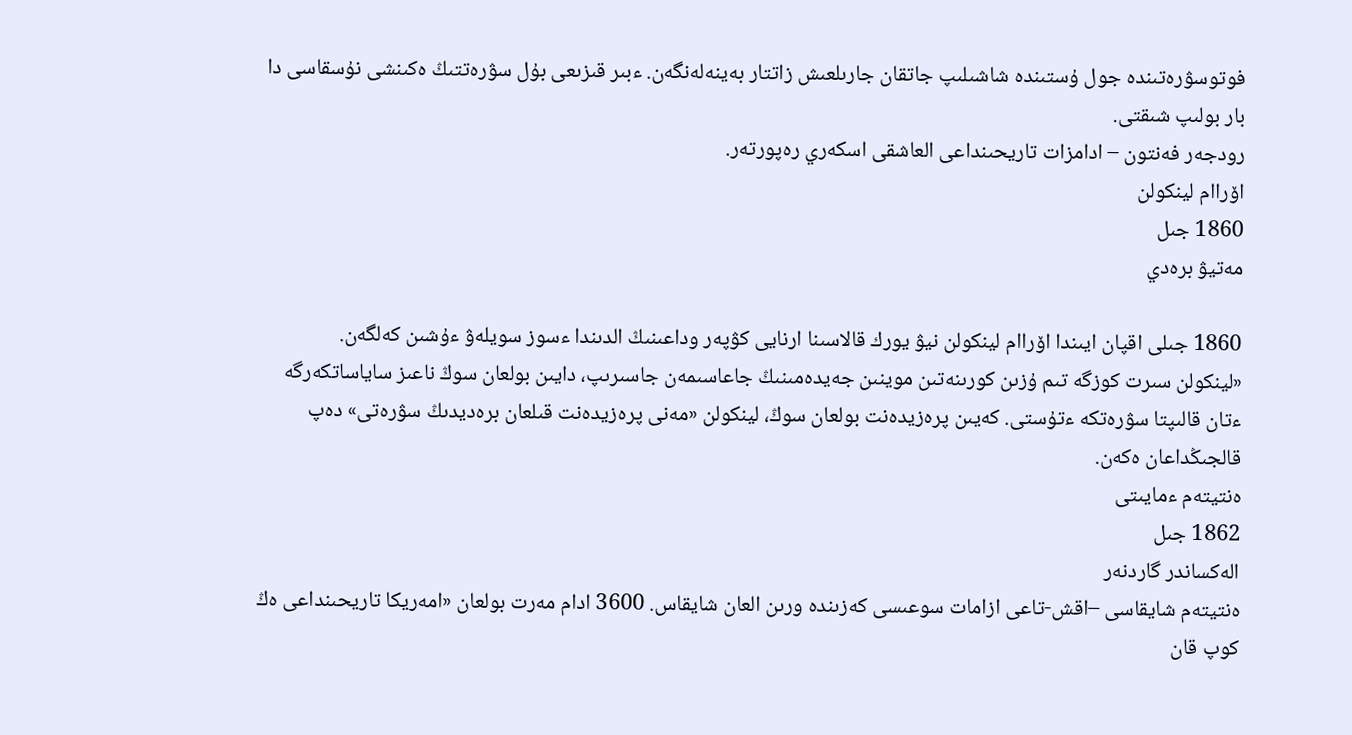فوتوسۋرەتىندە جول ۇستىندە شاشىلىپ جاتقان جارىلعىش زاتتار بەينەلەنگەن. ءبىر قىزىعى بۇل سۋرەتتىڭ ەكىنشى نۇسقاسى دا بار بولىپ شىقتى.
رودجەر فەنتون – ادامزات تاريحىنداعى العاشقى اسكەري رەپورتەر.
اۆراام لينكولن
1860 جىل
مەتيۋ برەدي

1860 جىلى اقپان ايىندا اۆراام لينكولن نيۋ يورك قالاسىنا ارنايى كۋپەر وداعىنىڭ الدىندا ءسوز سويلەۋ ءۇشىن كەلگەن.
«لينكولن سىرت كوزگە تىم ۇزىن كورىنەتىن موينىن جەيدەمىنىڭ جاعاسىمەن جاسىرىپ، دايىن بولعان سوڭ ناعىز ساياساتكەرگە ءتان قالىپتا سۋرەتكە ءتۇستى. كەيىن پرەزيدەنت بولعان سوڭ، لينكولن «مەنى پرەزيدەنت قىلعان برەديدىڭ سۋرەتى» دەپ قالجىڭداعان ەكەن.
ەنتيتەم ءمايىتى
1862 جىل
الەكساندر گاردنەر
ەنتيتەم شايقاسى –اقش-تاعى ازامات سوعىسى كەزىندە ورىن العان شايقاس. 3600 ادام مەرت بولعان «امەريكا تاريحىنداعى ەڭ كوپ قان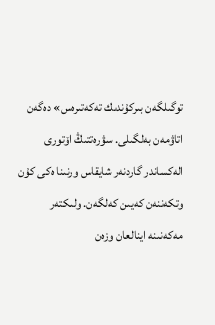توگىلگەن بىركۇندىك تەكەتىرەس» دەگەن اتاۋمەن بەلگىلى. سۋرەتتىڭ اۆتورى الەكساندر گاردنەر شايقاس ورنىنا ەكى كۇن وتكەننەن كەيىن كەلگەن. ولىكتەر مەكەنىنە اينالعان وزەن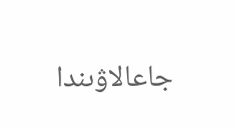جاعالاۋىندا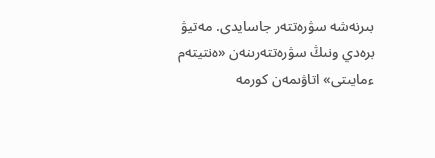بىرنەشە سۋرەتتەر جاسايدى. مەتيۋ برەدي ونىڭ سۋرەتتەرىنەن «ەنتيتەم ءمايىتى» اتاۋىمەن كورمە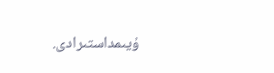ۇيىمداستىرادى.